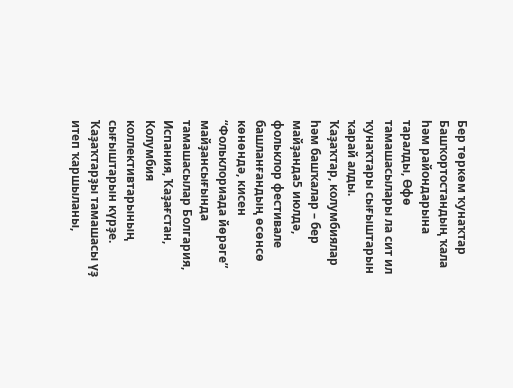Бер төркөм ҡунаҡтар Башҡортостандың ҡала һәм райондарына таралды, Өфө тамашасылары ла сит ил ҡунаҡтары сығыштарын ҡарай алды.
Ҡаҙаҡтар, колумбиялар һәм башҡалар – бер майҙанда5 июлдә, фольклор фестивале башланғандың өсөнсө көнөндә, кисен “Фольклориада йөрәге” майҙансығында тамашасылар Болгария, Испания, Ҡаҙағстан, Колумбия коллективтарының сығыштарын күрҙе. Ҡаҙаҡтарҙы тамашасы үҙ итеп ҡаршыланы,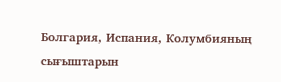Болгария, Испания, Колумбияның сығыштарын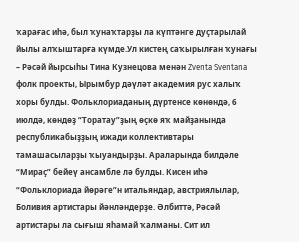ҡарағас иһә, был ҡунаҡтарҙы ла күптәнге дуҫтарылай йылы алҡыштарға күмде.Ул кистең саҡырылған ҡунағы – Рәсәй йырсыһы Тина Кузнецова менән Zventa Sventana фолк проекты, Ырымбур дәүләт академия рус халыҡ хоры булды. Фольклориаданың дүртенсе көнөндә, 6 июлдә, көндөҙ “Торатау”ҙың өҫкө яҡ майҙанында республикабыҙҙың ижади коллективтары тамашасыларҙы ҡыуандырҙы. Араларында билдәле “Мираҫ” бейеү ансамбле лә булды. Кисен иһә “Фольклориада йөрәге”н итальяндар, австриялылар, Боливия артистары йәнләндерҙе. Әлбиттә, Рәсәй артистары ла сығыш яһамай ҡалманы. Сит ил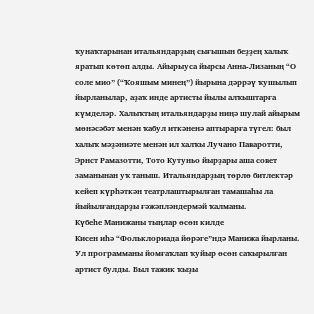ҡунаҡтарынан итальяндарҙың сығышын беҙҙең халыҡ яратып көтөп алды. Айырыуса йырсы Анна-Лизаның “О соле мио” (“Ҡояшым минең”) йырына дәррәү ҡушылып йырланылар, аҙаҡ инде артисты йылы алҡыштарға күмделәр. Халыҡтың итальяндарҙы ниңә шулай айырым мөнәсәбәт менән ҡабул иткәненә аптырарға түгел: был халыҡ мәҙәниәте менән ил халҡы Лучано Паваротти, Эрнст Рамазотти, Тото Кутуньо йырҙары аша совет заманынан уҡ таныш. Итальяндарҙың төрлө битлектәр кейеп күрһәткән театрлаштырылған тамашаһы ла йыйылғандарҙы ғәжәпләндермәй ҡалманы.
Күбеһе Манижаны тыңлар өсөн килде
Кисен иһә “Фольклориада йөрәге”ндә Манижа йырланы. Ул программаны йомғаҡлап ҡуйыр өсөн саҡырылған артист булды. Был тажик ҡыҙы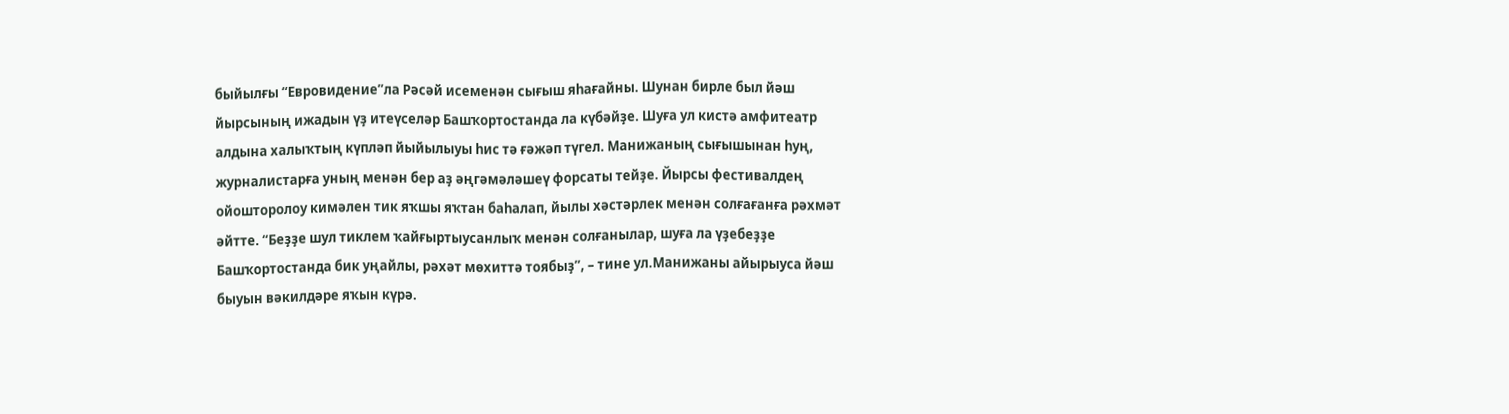быйылғы “Евровидение”ла Рәсәй исеменән сығыш яһағайны. Шунан бирле был йәш йырсының ижадын үҙ итеүселәр Башҡортостанда ла күбәйҙе. Шуға ул кистә амфитеатр алдына халыҡтың күпләп йыйылыуы һис тә ғәжәп түгел. Манижаның сығышынан һуң, журналистарға уның менән бер аҙ әңгәмәләшеү форсаты тейҙе. Йырсы фестивалдең ойошторолоу кимәлен тик яҡшы яҡтан баһалап, йылы хәстәрлек менән солғағанға рәхмәт әйтте. “Беҙҙе шул тиклем ҡайғыртыусанлыҡ менән солғанылар, шуға ла үҙебеҙҙе Башҡортостанда бик уңайлы, рәхәт мөхиттә тоябыҙ”, – тине ул.Манижаны айырыуса йәш быуын вәкилдәре яҡын күрә.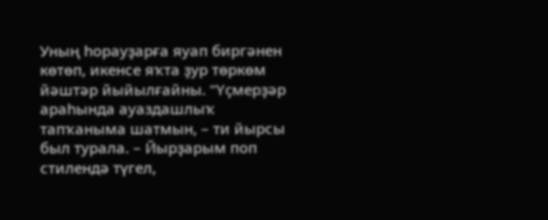Уның һорауҙарға яуап биргәнен көтөп, икенсе яҡта ҙур төркөм йәштәр йыйылғайны. “Үҫмерҙәр араһында ауаздашлыҡ тапҡаныма шатмын, – ти йырсы был турала. – Йырҙарым поп стилендә түгел,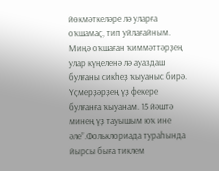йөкмәткеләре лә уларға оҡшамаҫ, тип уйлағайным. Миңә оҡшаған ҡиммәттәрҙең улар күңеленә лә ауаздаш булғаны сикһеҙ ҡыуаныс бирә. Үҫмерҙәрҙең үҙ фекере булғанға ҡыуанам. 15 йәштә минең үҙ тауышым юҡ ине әле”.Фольклориада тураһында йырсы быға тиклем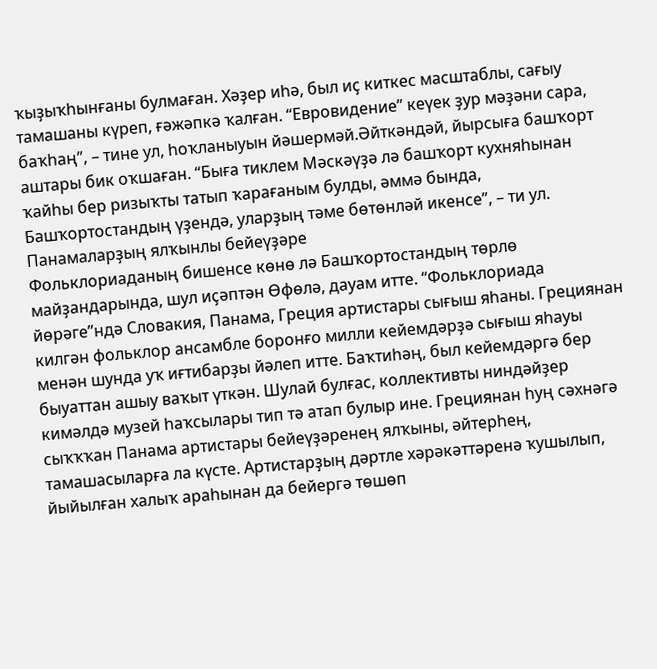ҡыҙыҡһынғаны булмаған. Хәҙер иһә, был иҫ киткес масштаблы, сағыу тамашаны күреп, ғәжәпкә ҡалған. “Евровидение” кеүек ҙур мәҙәни сара, баҡһаң”, – тине ул, һоҡланыуын йәшермәй.Әйткәндәй, йырсыға башҡорт аштары бик оҡшаған. “Быға тиклем Мәскәүҙә лә башҡорт кухняһынан ҡайһы бер ризыҡты татып ҡарағаным булды, әммә бында, Башҡортостандың үҙендә, уларҙың тәме бөтөнләй икенсе”, – ти ул.
Панамаларҙың ялҡынлы бейеүҙәре
Фольклориаданың бишенсе көнө лә Башҡортостандың төрлө майҙандарында, шул иҫәптән Өфөлә, дауам итте. “Фольклориада йөрәге”ндә Словакия, Панама, Греция артистары сығыш яһаны. Грециянан килгән фольклор ансамбле боронғо милли кейемдәрҙә сығыш яһауы менән шунда уҡ иғтибарҙы йәлеп итте. Баҡтиһәң, был кейемдәргә бер быуаттан ашыу ваҡыт үткән. Шулай булғас, коллективты ниндәйҙер кимәлдә музей һаҡсылары тип тә атап булыр ине. Грециянан һуң сәхнәгә сыҡҡҡан Панама артистары бейеүҙәренең ялҡыны, әйтерһең, тамашасыларға ла күсте. Артистарҙың дәртле хәрәкәттәренә ҡушылып, йыйылған халыҡ араһынан да бейергә төшөп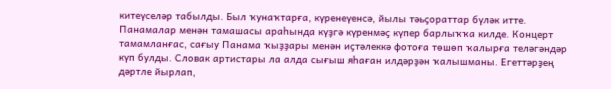китеүселәр табылды. Был ҡунаҡтарға, күренеүенсә, йылы тәьҫораттар бүләк итте. Панамалар менән тамашасы араһында күҙгә күренмәҫ күпер барлыҡҡа килде. Концерт тамамланғас, сағыу Панама ҡыҙҙары менән иҫтәлеккә фотоға төшөп ҡалырға теләгәндәр күп булды. Словак артистары ла алда сығыш яһаған илдәрҙән ҡалышманы. Егеттәрҙең дәртле йырлап,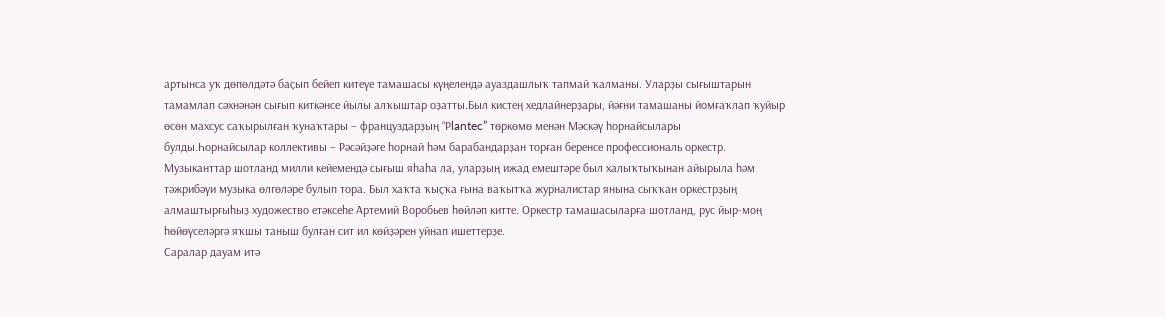артынса уҡ дөпөлдәтә баҫып бейеп китеүе тамашасы күңелендә ауаздашлыҡ тапмай ҡалманы. Уларҙы сығыштарын тамамлап сәхнәнән сығып киткәнсе йылы алҡыштар оҙатты.Был кистең хедлайнерҙары, йәғни тамашаны йомғаҡлап ҡуйыр өсөн махсус саҡырылған ҡунаҡтары – француздарҙың “Рlantec” төркөмө менән Мәскәү һорнайсылары булды.Һорнайсылар коллективы – Рәсәйҙәге һорнай һәм барабандарҙан торған беренсе профессиональ оркестр. Музыканттар шотланд милли кейемендә сығыш яһаһа ла, уларҙың ижад емештәре был халыҡтыҡынан айырыла һәм тәжрибәүи музыка өлгөләре булып тора. Был хаҡта ҡыҫҡа ғына ваҡытҡа журналистар янына сыҡҡан оркестрҙың алмаштырғыһыҙ художество етәксеһе Артемий Воробьев һөйләп китте. Оркестр тамашасыларға шотланд, рус йыр-моң һөйөүселәргә яҡшы таныш булған сит ил көйҙәрен уйнап ишеттерҙе.
Саралар дауам итә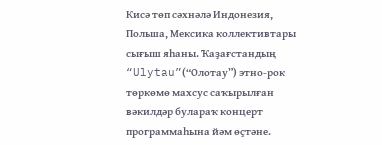Кисә төп сәхнәлә Индонезия, Польша, Мексика коллективтары сығыш яһаны. Ҡаҙағстандың “Ulytau”(“Олотау”) этно-рок төркөмө махсус саҡырылған вәкилдәр булараҡ концерт программаһына йәм өҫтәне.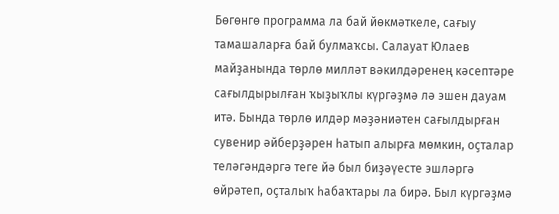Бөгөнгө программа ла бай йөкмәткеле, сағыу тамашаларға бай булмаҡсы. Салауат Юлаев майҙанында төрлө милләт вәкилдәренең кәсептәре сағылдырылған ҡыҙыҡлы күргәҙмә лә эшен дауам итә. Бында төрлө илдәр мәҙәниәтен сағылдырған сувенир әйберҙәрен һатып алырға мөмкин, оҫталар теләгәндәргә теге йә был биҙәүесте эшләргә өйрәтеп, оҫталыҡ һабаҡтары ла бирә. Был күргәҙмә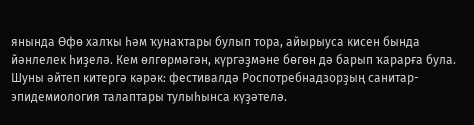янында Өфө халҡы һәм ҡунаҡтары булып тора, айырыуса кисен бында йәнлелек һиҙелә. Кем өлгөрмәгән, күргәҙмәне бөгөн дә барып ҡарарға була. Шуны әйтеп китергә кәрәк: фестивалдә Роспотребнадзорҙың санитар-эпидемиология талаптары тулыһынса күҙәтелә.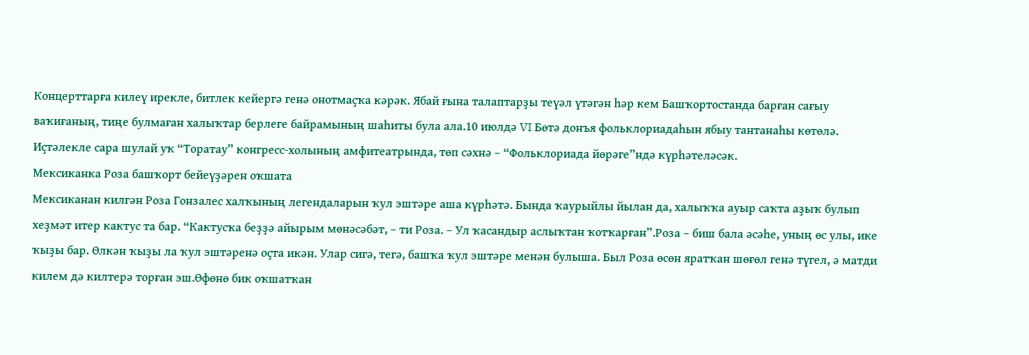Концерттарға килеү ирекле, битлек кейергә генә онотмаҫҡа кәрәк. Ябай ғына талаптарҙы теүәл үтәгән һәр кем Башҡортостанда барған сағыу ваҡиғаның, тиңе булмаған халыҡтар берлеге байрамының шаһиты була ала.10 июлдә VI Бөтә донъя фольклориадаһын ябыу тантанаһы көтөлә. Иҫтәлекле сара шулай уҡ “Торатау” конгресс-холының амфитеатрында, төп сәхнә – “Фольклориада йөрәге”ндә күрһәтеләсәк.
Мексиканка Роза башҡорт бейеүҙәрен оҡшата
Мексиканан килгән Роза Гонзалес халҡының легендаларын ҡул эштәре аша күрһәтә. Бында ҡаурыйлы йылан да, халыҡҡа ауыр саҡта аҙыҡ булып хеҙмәт итер кактус та бар. “Кактусҡа беҙҙә айырым мөнәсәбәт, – ти Роза. – Ул ҡасандыр аслыҡтан ҡотҡарған”.Роза – биш бала әсәһе, уның өс улы, ике ҡыҙы бар. Өлкән ҡыҙы ла ҡул эштәренә оҫта икән. Улар сигә, тегә, башҡа ҡул эштәре менән булыша. Был Роза өсөн яратҡан шөғөл генә түгел, ә матди килем дә килтерә торған эш.Өфөнө бик оҡшатҡан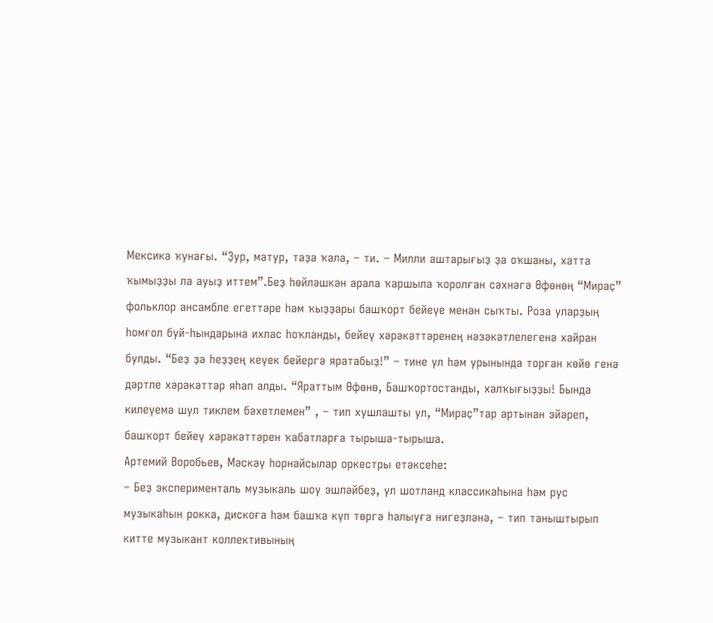Мексика ҡунағы. “Ҙур, матур, таҙа ҡала, – ти. – Милли аштарығыҙ ҙа оҡшаны, хатта ҡымыҙҙы ла ауыҙ иттем”.Беҙ һөйләшкән арала ҡаршыла ҡоролған сәхнәгә Өфөнөң “Мираҫ” фольклор ансамбле егеттәре һәм ҡыҙҙары башҡорт бейеүе менән сыҡты. Роза уларҙың һомғол буй-һындарына ихлас һоҡланды, бейеү хәрәкәттәренең нәзәкәтлелегенә хайран булды. “Беҙ ҙә һеҙҙең кеүек бейергә яратабыҙ!” – тине ул һәм урынында торған көйө генә дәртле хәрәкәттәр яһап алды. “Яраттым Өфөнө, Башҡортостанды, халҡығыҙҙы! Бында килеүемә шул тиклем бәхетлемен” , – тип хушлашты ул, “Мираҫ”тар артынан эйәреп, башҡорт бейеү хәрәкәттәрен ҡабатларға тырыша-тырыша.
Артемий Воробьев, Мәскәү һорнайсылар оркестры етәксеһе:
– Беҙ эксперименталь музыкаль шоу эшләйбеҙ, ул шотланд классикаһына һәм рус музыкаһын рокка, дискоға һәм башҡа күп төргә һалыуға нигеҙләнә, – тип таныштырып китте музыкант коллективының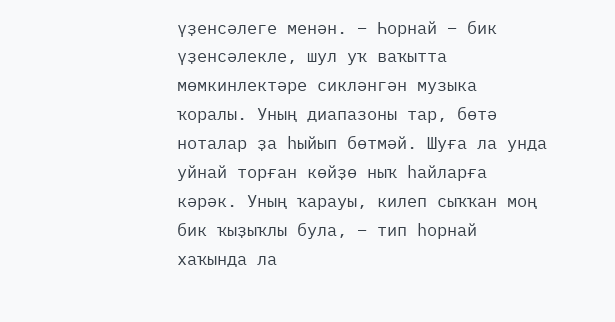үҙенсәлеге менән. – Һорнай – бик үҙенсәлекле, шул уҡ ваҡытта мөмкинлектәре сикләнгән музыка ҡоралы. Уның диапазоны тар, бөтә ноталар ҙа һыйып бөтмәй. Шуға ла унда уйнай торған көйҙө ныҡ һайларға кәрәк. Уның ҡарауы, килеп сыҡҡан моң бик ҡыҙыҡлы була, – тип һорнай хаҡында ла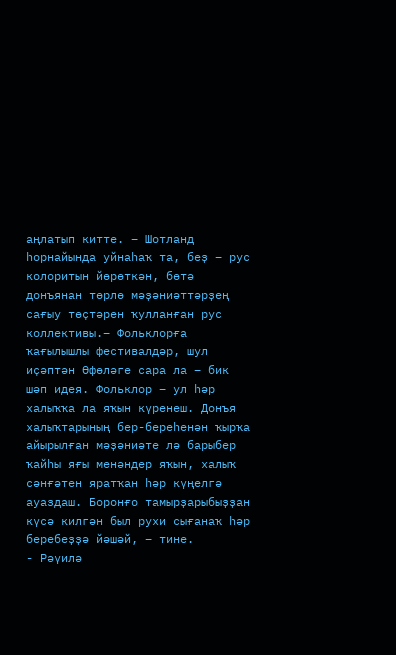аңлатып китте. – Шотланд һорнайында уйнаһаҡ та, беҙ – рус колоритын йөрөткән, бөтә донъянан төрлө мәҙәниәттәрҙең сағыу төҫтәрен ҡулланған рус коллективы.– Фольклорға ҡағылышлы фестивалдәр, шул иҫәптән Өфөләге сара ла – бик шәп идея. Фольклор – ул һәр халыҡҡа ла яҡын күренеш. Донъя халыҡтарының бер-береһенән ҡырҡа айырылған мәҙәниәте лә барыбер ҡайһы яғы менәндер яҡын, халыҡ сәнғәтен яратҡан һәр күңелгә ауаздаш. Боронғо тамырҙарыбыҙҙан күсә килгән был рухи сығанаҡ һәр беребеҙҙә йәшәй, – тине.
- Рәүилә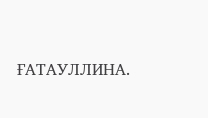ҒАТАУЛЛИНА.